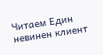Читаем Един невинен клиент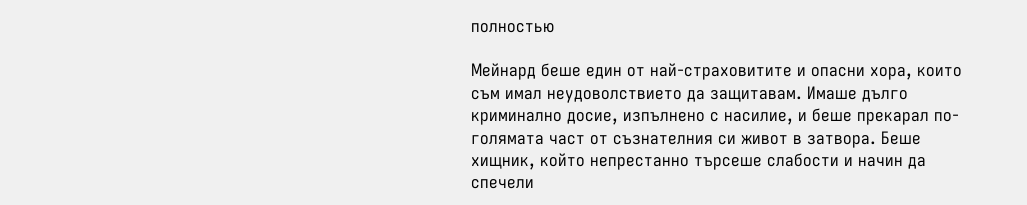полностью

Мейнард беше един от най-страховитите и опасни хора, които съм имал неудоволствието да защитавам. Имаше дълго криминално досие, изпълнено с насилие, и беше прекарал по-голямата част от съзнателния си живот в затвора. Беше хищник, който непрестанно търсеше слабости и начин да спечели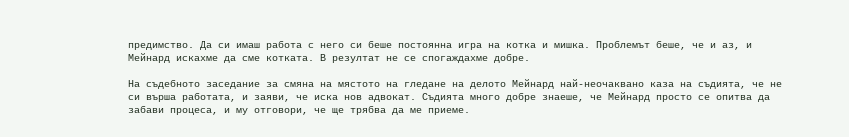предимство. Да си имаш работа с него си беше постоянна игра на котка и мишка. Проблемът беше, че и аз, и Мейнард искахме да сме котката. В резултат не се спогаждахме добре.

На съдебното заседание за смяна на мястото на гледане на делото Мейнард най-неочаквано каза на съдията, че не си върша работата, и заяви, че иска нов адвокат. Съдията много добре знаеше, че Мейнард просто се опитва да забави процеса, и му отговори, че ще трябва да ме приеме.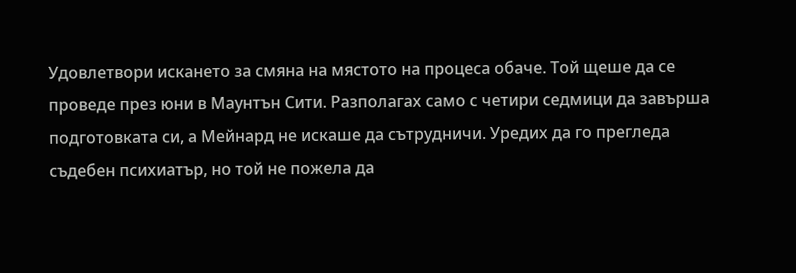Удовлетвори искането за смяна на мястото на процеса обаче. Той щеше да се проведе през юни в Маунтън Сити. Разполагах само с четири седмици да завърша подготовката си, а Мейнард не искаше да сътрудничи. Уредих да го прегледа съдебен психиатър, но той не пожела да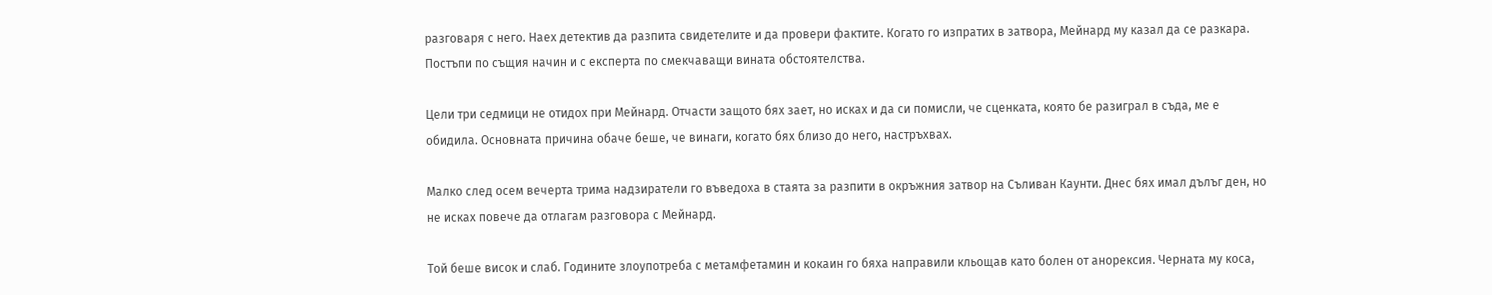разговаря с него. Наех детектив да разпита свидетелите и да провери фактите. Когато го изпратих в затвора, Мейнард му казал да се разкара. Постъпи по същия начин и с експерта по смекчаващи вината обстоятелства.

Цели три седмици не отидох при Мейнард. Отчасти защото бях зает, но исках и да си помисли, че сценката, която бе разиграл в съда, ме е обидила. Основната причина обаче беше, че винаги, когато бях близо до него, настръхвах.

Малко след осем вечерта трима надзиратели го въведоха в стаята за разпити в окръжния затвор на Съливан Каунти. Днес бях имал дълъг ден, но не исках повече да отлагам разговора с Мейнард.

Той беше висок и слаб. Годините злоупотреба с метамфетамин и кокаин го бяха направили кльощав като болен от анорексия. Черната му коса,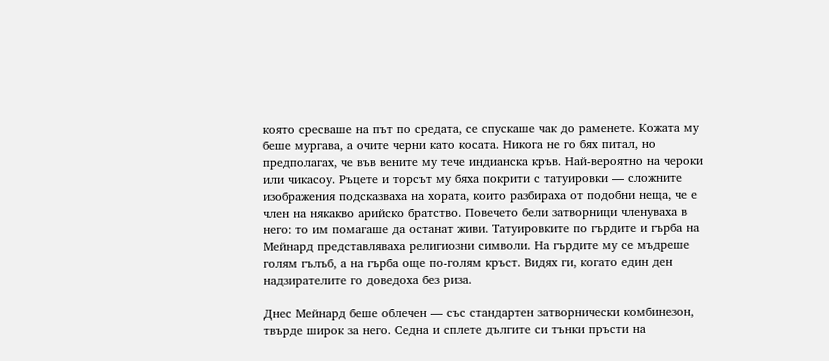която сресваше на път по средата, се спускаше чак до раменете. Кожата му беше мургава, а очите черни като косата. Никога не го бях питал, но предполагах, че във вените му тече индианска кръв. Най-вероятно на чероки или чикасоу. Ръцете и торсът му бяха покрити с татуировки — сложните изображения подсказваха на хората, които разбираха от подобни неща, че е член на някакво арийско братство. Повечето бели затворници членуваха в него: то им помагаше да останат живи. Татуировките по гърдите и гърба на Мейнард представляваха религиозни символи. На гърдите му се мъдреше голям гълъб, а на гърба още по-голям кръст. Видях ги, когато един ден надзирателите го доведоха без риза.

Днес Мейнард беше облечен — със стандартен затворнически комбинезон, твърде широк за него. Седна и сплете дългите си тънки пръсти на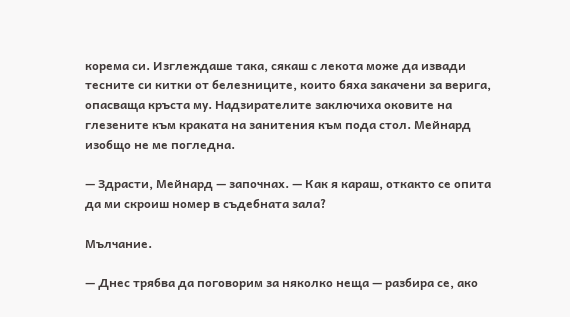корема си. Изглеждаше така, сякаш с лекота може да извади тесните си китки от белезниците, които бяха закачени за верига, опасваща кръста му. Надзирателите заключиха оковите на глезените към краката на занитения към пода стол. Мейнард изобщо не ме погледна.

— Здрасти, Мейнард — започнах. — Как я караш, откакто се опита да ми скроиш номер в съдебната зала?

Мълчание.

— Днес трябва да поговорим за няколко неща — разбира се, ако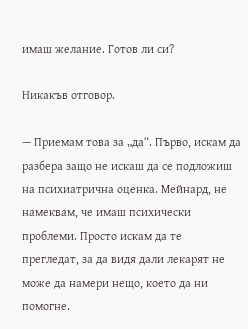имаш желание. Готов ли си?

Никакъв отговор.

— Приемам това за „да“. Първо, искам да разбера защо не искаш да се подложиш на психиатрична оценка. Мейнард, не намеквам, че имаш психически проблеми. Просто искам да те прегледат, за да видя дали лекарят не може да намери нещо, което да ни помогне.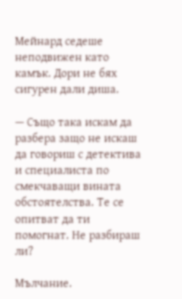Мейнард седеше неподвижен като камък. Дори не бях сигурен дали диша.

— Също така искам да разбера защо не искаш да говориш с детектива и специалиста по смекчаващи вината обстоятелства. Те се опитват да ти помогнат. Не разбираш ли?

Мълчание.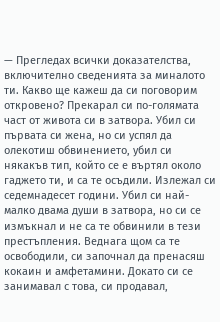— Прегледах всички доказателства, включително сведенията за миналото ти. Какво ще кажеш да си поговорим откровено? Прекарал си по-голямата част от живота си в затвора. Убил си първата си жена, но си успял да олекотиш обвинението, убил си някакъв тип, който се е въртял около гаджето ти, и са те осъдили. Излежал си седемнадесет години. Убил си най-малко двама души в затвора, но си се измъкнал и не са те обвинили в тези престъпления. Веднага щом са те освободили, си започнал да пренасяш кокаин и амфетамини. Докато си се занимавал с това, си продавал,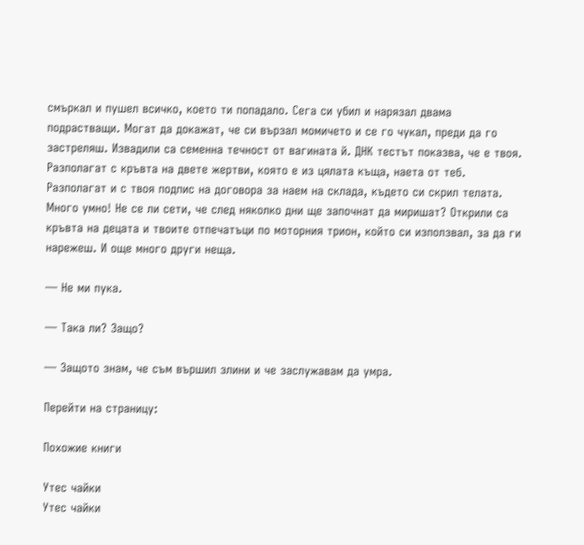смъркал и пушел всичко, което ти попадало. Сега си убил и нарязал двама подрастващи. Могат да докажат, че си вързал момичето и се го чукал, преди да го застреляш. Извадили са семенна течност от вагината й. ДНК тестът показва, че е твоя. Разполагат с кръвта на двете жертви, която е из цялата къща, наета от теб. Разполагат и с твоя подпис на договора за наем на склада, където си скрил телата. Много умно! Не се ли сети, че след няколко дни ще започнат да миришат? Открили са кръвта на децата и твоите отпечатъци по моторния трион, който си използвал, за да ги нарежеш. И още много други неща.

— Не ми пука.

— Така ли? Защо?

— Защото знам, че съм вършил злини и че заслужавам да умра.

Перейти на страницу:

Похожие книги

Утес чайки
Утес чайки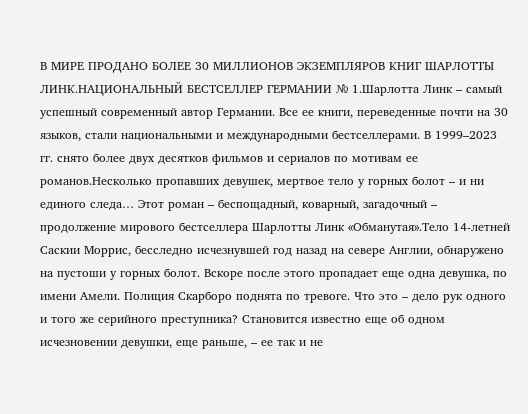В МИРЕ ПРОДАНО БОЛЕЕ 30 МИЛЛИОНОВ ЭКЗЕМПЛЯРОВ КНИГ ШАРЛОТТЫ ЛИНК.НАЦИОНАЛЬНЫЙ БЕСТСЕЛЛЕР ГЕРМАНИИ № 1.Шарлотта Линк – самый успешный современный автор Германии. Все ее книги, переведенные почти на 30 языков, стали национальными и международными бестселлерами. В 1999–2023 гг. снято более двух десятков фильмов и сериалов по мотивам ее романов.Несколько пропавших девушек, мертвое тело у горных болот – и ни единого следа… Этот роман – беспощадный, коварный, загадочный – продолжение мирового бестселлера Шарлотты Линк «Обманутая».Тело 14-летней Саскии Моррис, бесследно исчезнувшей год назад на севере Англии, обнаружено на пустоши у горных болот. Вскоре после этого пропадает еще одна девушка, по имени Амели. Полиция Скарборо поднята по тревоге. Что это – дело рук одного и того же серийного преступника? Становится известно еще об одном исчезновении девушки, еще раньше, – ее так и не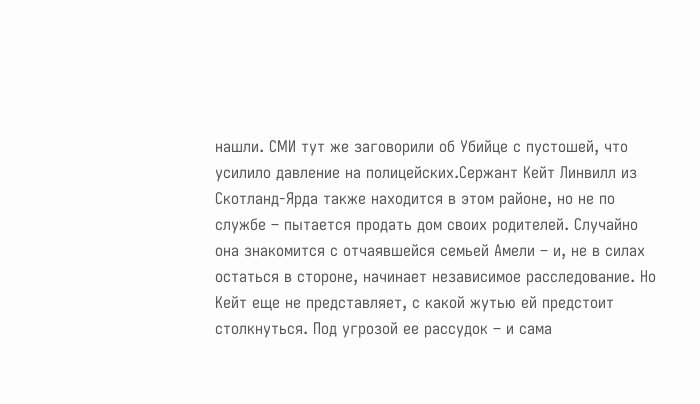нашли. СМИ тут же заговорили об Убийце с пустошей, что усилило давление на полицейских.Сержант Кейт Линвилл из Скотланд-Ярда также находится в этом районе, но не по службе – пытается продать дом своих родителей. Случайно она знакомится с отчаявшейся семьей Амели – и, не в силах остаться в стороне, начинает независимое расследование. Но Кейт еще не представляет, с какой жутью ей предстоит столкнуться. Под угрозой ее рассудок – и сама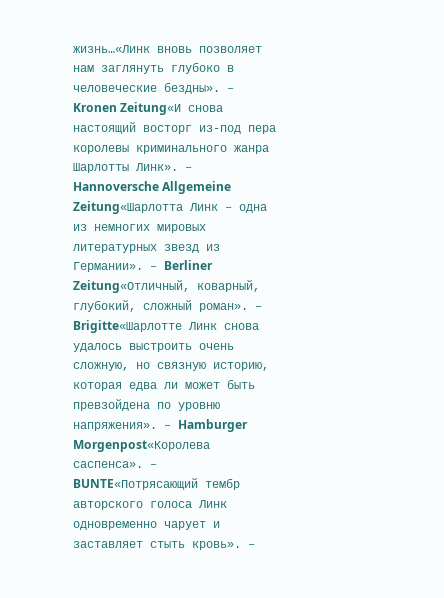жизнь…«Линк вновь позволяет нам заглянуть глубоко в человеческие бездны». – Kronen Zeitung«И снова настоящий восторг из-под пера королевы криминального жанра Шарлотты Линк». – Hannoversche Allgemeine Zeitung«Шарлотта Линк – одна из немногих мировых литературных звезд из Германии». – Berliner Zeitung«Отличный, коварный, глубокий, сложный роман». – Brigitte«Шарлотте Линк снова удалось выстроить очень сложную, но связную историю, которая едва ли может быть превзойдена по уровню напряжения». – Hamburger Morgenpost«Королева саспенса». – BUNTE«Потрясающий тембр авторского голоса Линк одновременно чарует и заставляет стыть кровь». –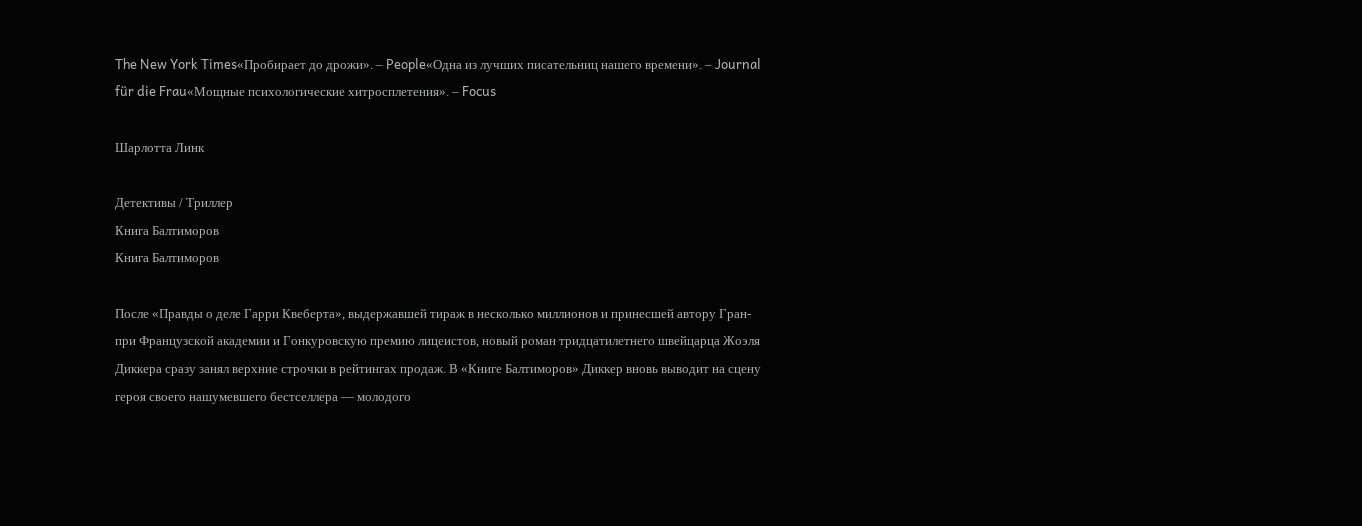The New York Times«Пробирает до дрожи». – People«Одна из лучших писательниц нашего времени». – Journal für die Frau«Мощные психологические хитросплетения». – Focus

Шарлотта Линк

Детективы / Триллер
Книга Балтиморов
Книга Балтиморов

После «Правды о деле Гарри Квеберта», выдержавшей тираж в несколько миллионов и принесшей автору Гран-при Французской академии и Гонкуровскую премию лицеистов, новый роман тридцатилетнего швейцарца Жоэля Диккера сразу занял верхние строчки в рейтингах продаж. В «Книге Балтиморов» Диккер вновь выводит на сцену героя своего нашумевшего бестселлера — молодого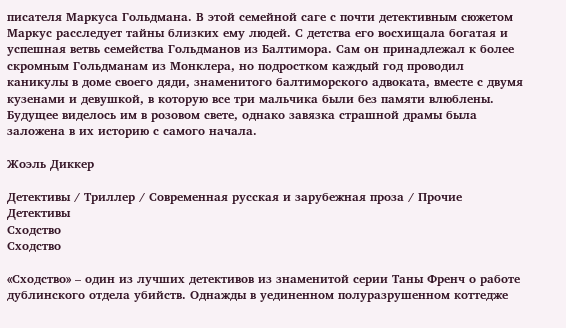писателя Маркуса Гольдмана. В этой семейной саге с почти детективным сюжетом Маркус расследует тайны близких ему людей. С детства его восхищала богатая и успешная ветвь семейства Гольдманов из Балтимора. Сам он принадлежал к более скромным Гольдманам из Монклера, но подростком каждый год проводил каникулы в доме своего дяди, знаменитого балтиморского адвоката, вместе с двумя кузенами и девушкой, в которую все три мальчика были без памяти влюблены. Будущее виделось им в розовом свете, однако завязка страшной драмы была заложена в их историю с самого начала.

Жоэль Диккер

Детективы / Триллер / Современная русская и зарубежная проза / Прочие Детективы
Сходство
Сходство

«Сходство» – один из лучших детективов из знаменитой серии Таны Френч о работе дублинского отдела убийств. Однажды в уединенном полуразрушенном коттедже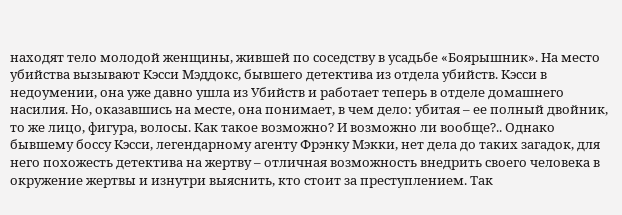находят тело молодой женщины, жившей по соседству в усадьбе «Боярышник». На место убийства вызывают Кэсси Мэддокс, бывшего детектива из отдела убийств. Кэсси в недоумении, она уже давно ушла из Убийств и работает теперь в отделе домашнего насилия. Но, оказавшись на месте, она понимает, в чем дело: убитая – ее полный двойник, то же лицо, фигура, волосы. Как такое возможно? И возможно ли вообще?.. Однако бывшему боссу Кэсси, легендарному агенту Фрэнку Мэкки, нет дела до таких загадок, для него похожесть детектива на жертву – отличная возможность внедрить своего человека в окружение жертвы и изнутри выяснить, кто стоит за преступлением. Так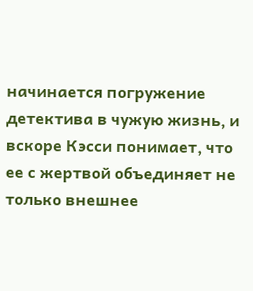начинается погружение детектива в чужую жизнь, и вскоре Кэсси понимает, что ее с жертвой объединяет не только внешнее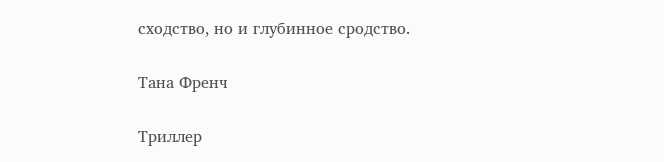сходство, но и глубинное сродство.

Тана Френч

Триллер